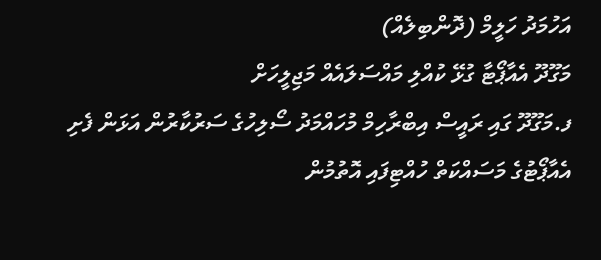އަހުމަދު ހަލީމް (ދޮންބިލެއް)
މަގޫދޫ އެއާޕޯޓާ ގުޅޭ ކުއްލި މައްސަލައެއް މަޖިލީހަށް
ފ.މަގޫދޫ ގައި ރައީސް އިބްރާހިމް މުހައްމަދު ސޯލިހުގެ ސަރުކާރުން އަޅަން ފެށި އެއާޕޯޓުގެ މަސައްކަތް ހުއްޓިފައި އޮތުމުން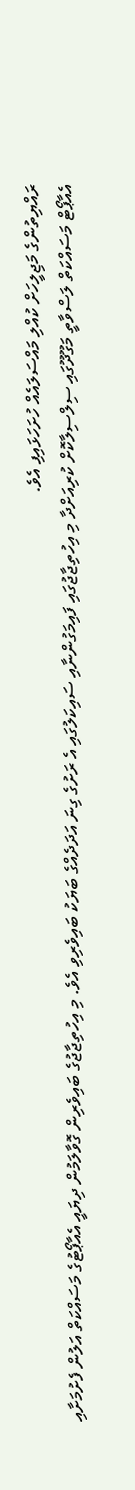ރައްޔިތުންގެ މަޖިލީހަށް ކުއްލި މައްސަލައެއް ހުށަހަޅައިފި އެވެ.
އެއާޕޯޓް މަސައްކަތް ލަސްވާތީ މަގޫދޫގައި ސިލްސިލާކޮށް ކުރިއަށްދާ މި އިހުތިޖާޖުގައި ފައިމަގުންނާއި ސައިކަލުގައި އެ ރަށުގެ ގިނަ އަދަދެއްގެ ބަޔަކު ބައިވެރިވި އެވެ. މި އިހުތިޖާޖުގެ ބައިވެރިން ގޮވާލަމުން ދިޔައީ އެއާޕޯޓުގެ މަސައްކަތް އަލުން ފެށުމަށާއި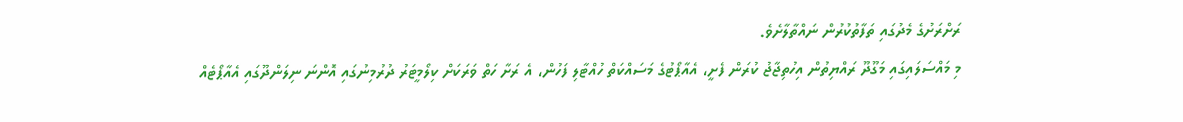ރަށްރަށުގެ މެދުގައި ތަފާތުކުރުން ނައްތާލާށެވެ.
މި މައްސަލައިގައި މަގޫދޫ ރައްޔިތުން އިހުތިޖާޖު ކުރަން ފެށީ، އެއާޕޯޓުގެ މަސައްކަތް ހުއްޓާލި ފަހުން، އެ ރަށާ ހަތް ވަރަކަށް ކިލޯމީޓަރު ދުރުމިނުގައި އޮންނަ ނިލަންދޫގައި އެއާޕޯޓެއް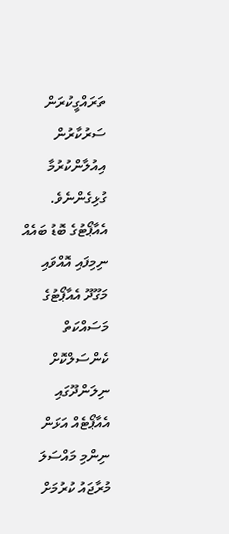ތަރައްގީކުރަން ސަރުކާރުން އިއުލާންކުރުމާ ގުޅިގެންނެވެ.
އެއާޕޯޓުގެ ބޮޑު ބައެއް ނިމިފައި އޮއްވައި މަގޫދޫ އެއާޕޯޓުގެ މަސައްކަތް ކެންސަލްކޮށް ނިލަންދޫގައި އެއާޕޯޓެއް އަޅަން ނިންމި މައްސަލަ މުރާޖައު ކުރުމަށް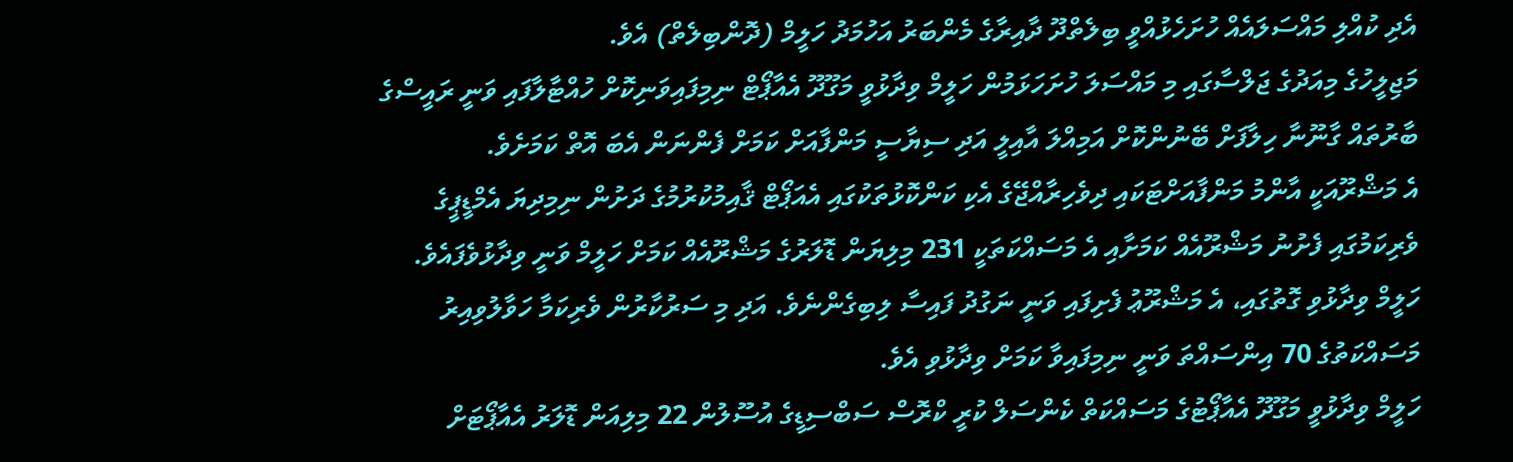އެދި ކުއްލި މައްސަލައެއް ހުށަހެޅުއްވީ ބިލެތްދޫ ދާއިރާގެ މެންބަރު އަހުމަދު ހަލީމް (ދޮންބިލެތް) އެވެ.
މަޖިލީހުގެ މިއަދުގެ ޖަލްސާގައި މި މައްސަލަ ހުށަހަޅަމުން ހަލީމް ވިދާޅުވީ މަގޫދޫ އެއާޕޯޓް ނިމިފައިވަނިކޮށް ހުއްޓާލާފައި ވަނީ ރައީސްގެ ބާރުތައް ގާނޫނާ ހިލާފަށް ބޭނުންކޮށް އަމިއްލަ އާއިލީ އަދި ސިޔާސީ މަންފާއަށް ކަމަށް ފެންނަން އެބަ އޮތް ކަމަށެވެ.
އެ މަޝްރޫއަކީ އާންމު މަންފާއަށްޓަކައި ދިވެހިރާއްޖޭގެ އެކި ކަންކޮޅުތަކުގައި އެއަޕޯޓް ޤާއިމުކުރުމުގެ ދަށުން ނިމިދިޔަ އެމްޑީޕީގެ ވެރިކަމުގައި ފެށުނު މަޝްރޫއެއް ކަމަށާއި އެ މަސައްކަތަކީ 231 މިލިޔަން ޑޮލަރުގެ މަޝްރޫއެއް ކަމަށް ހަލީމް ވަނީ ވިދާޅުވެފައެވެ.
ހަލީމް ވިދާޅުވި ގޮތުގައި، އެ މަޝްރޫޢު ފެށިފައި ވަނީ ނަގުދު ފައިސާ ލިބިގެންނެވެ. އަދި މި ސަރުކާރުން ވެރިކަމާ ހަވާލުވިއިރު މަސައްކަތުގެ 70 އިންސައްތަ ވަނީ ނިމިފައިވާ ކަމަށް ވިދާޅުވި އެވެ.
ހަލީމް ވިދާޅުވީ މަގޫދޫ އެއާޕޯޓުގެ މަސައްކަތް ކެންސަލް ކުރީ ކްރޮސް ސަބްސިޑީގެ އުސޫލުން 22 މިލިއަން ޑޮލަރު އެއާޕޯޓަށް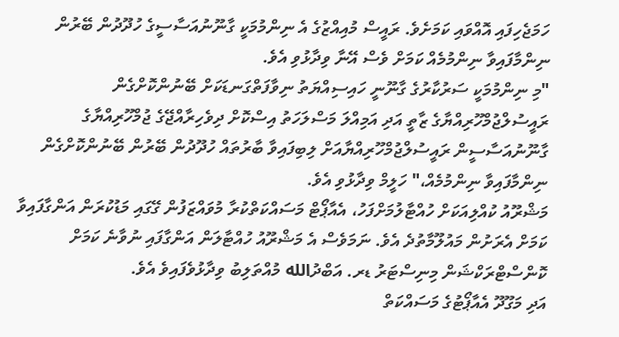ހަމަޖެހިފައި އޮއްވައި ކަމަށެވެ. ރައީސް މުއިއްޒުގެ އެ ނިންމުމަކީ ގާނޫނުއަސާސީގެ ހުދޫދުން ބޭރުން ނިންމާފައިވާ ނިންމުމެއް ކަމަށް ވެސް އޭނާ ވިދާޅުވި އެވެ.
"މި ނިންމުމަކީ ސަރުކާރުގެ ގާނޫނީ ހައިސިއްޔަތު ނިވާފަތްގަނޑަކަށް ބޭނުންކޮށްގެން ރައީސުލްޖުމްހޫރިއްޔާގެ ޒާތީ އަދި އަމިއްލަ މަސްލަހަތު އިސްކޮށް ދިވެހިރާއްޖޭގެ ޖުމްހޫރިއްޔާގެ ގާނޫނުއަސާސީން ރައީސުލްޖުމްހޫރިއްޔާއަށް ލިބިފައިވާ ބާރުތައް ހުދޫދުން ބޭރުން ބޭނުންކޮށްގެން ނިންމާފައިވާ ނިންމުމެއް،" ހަލީމް ވިދާޅުވި އެވެ.
މަޝްރޫއު ކުއްލިއަކަށް ހުއްޓާލުމަށްފަހު، އެއާޕޯޓް މަސައްކަތްކުރާ މުވައްޒަފުން ގޭގައި މަޑުކުރަން އަންގާފައިވާ ކަމަށް އެރަށުން މައުލޫމާތުދެ އެވެ. ނަމަވެސް އެ މަޝްރޫއު ހުއްޓާލަން އަންގާފައި ނުވާނެ ކަމަށް ކޮންސްޓްރަކްޝަން މިނިސްޓަރު ޑރ. އަބްދުالله މުއްތަލިބު ވިދާޅުވެފައިވެ އެވެ.
އަދި މަގޫދޫ އެއާޕޯޓުގެ މަސައްކަތް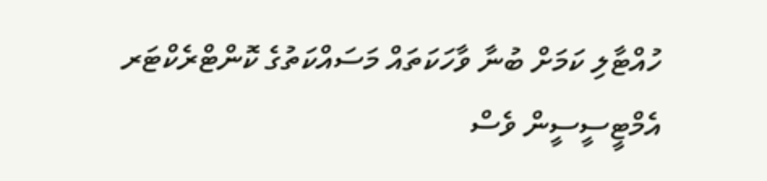ހުއްޓާލި ކަމަށް ބުނާ ވާހަކަތައް މަސައްކަތުގެ ކޮންޓްރެކްޓަރ އެމްޓީސީސީން ވެސް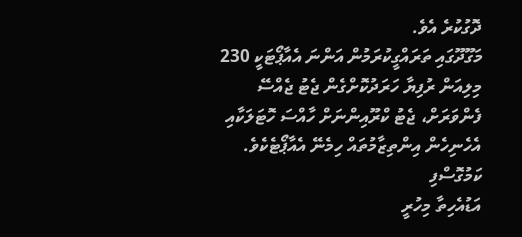ދޮގުކުރެ އެވެ.
މަގޫދޫގައި ތަރައްގީކުރަމުން އަންނަ އެއާޕޯޓަކީ 230 މިލިއަން ރުފިޔާ ހަރަދުކޮށްގެން ޖެޓު ޖެއްސޭ ފެންވަރަށް، ޖެޓު ކްރޫއިންނަށް ހާއްސަ ހޮޓަލަކާއި އެހެނިހެން އިންތިޒާމުތައް ހިމެނޭ އެއާޕޯޓެކެވެ.
ކަމުގޮސްފި
އަޑުއެހިތާ މިހުރީ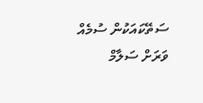ސަތޭކައަކުން ސުމެއް
ވަރަށް ސަލާމް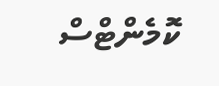ކޮމެންޓްސް